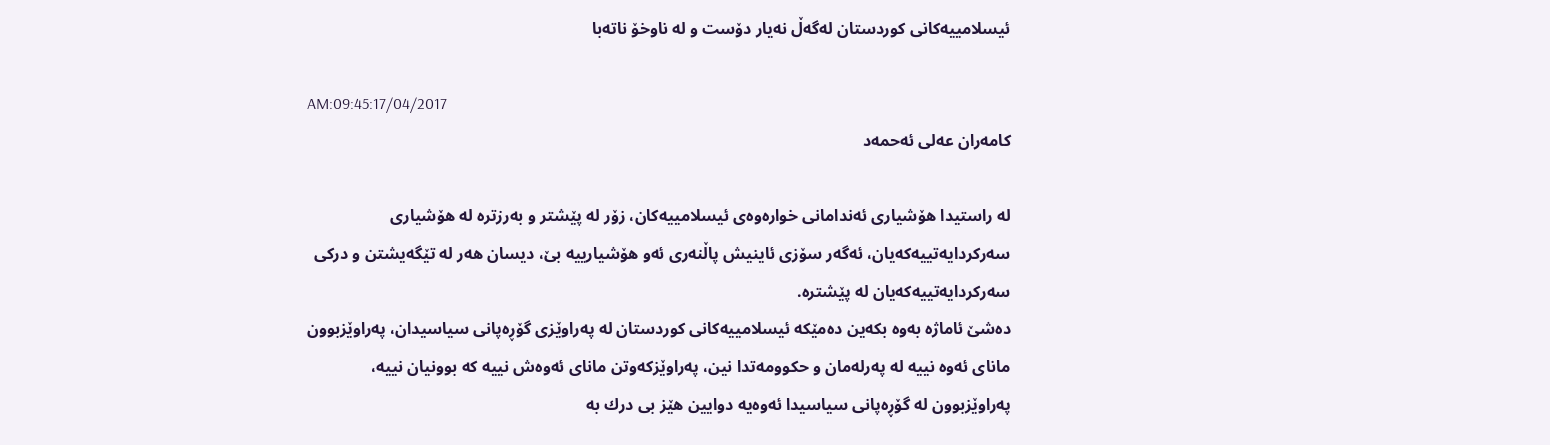ئیسلامییه‌كانی كوردستان له‌گه‌ڵ نه‌یار دۆست و له‌ ناوخۆ ناته‌با

AM:09:45:17/04/2017
كامه‌ران عه‌لی ئه‌حمه‌د

له‌ راستیدا هۆشیاری ئه‌ندامانی خواره‌وه‌ی ئیسلامییه‌كان، زۆر له‌ پێشتر و به‌رزتره‌ له‌ هۆشیاری سه‌ركردایه‌تییه‌كه‌یان، ئه‌گه‌ر سۆزی ئاینیش پاڵنه‌ری ئه‌و هۆشیارییه‌ بێ، دیسان هه‌ر له‌ تێگه‌یشتن و دركی سه‌ركردایه‌تییه‌كه‌یان له‌ پێشتره‌.
ده‌شێ ئاماژه‌ به‌وه‌ بكه‌ین ده‌مێكه‌ ئیسلامییه‌كانی كوردستان له‌ په‌راوێزی گۆڕه‌پانی سیاسیدان، په‌راوێزبوون مانای ئه‌وه‌ نییه‌ له‌ په‌رله‌مان و حكوومه‌تدا نین، په‌راوێزكه‌وتن مانای ئه‌وه‌ش نییه‌ كه‌ بوونیان نییه‌، په‌راوێزبوون له‌ گۆڕه‌پانی سیاسیدا ئه‌وه‌یه‌ دوایین هێز بی درك به‌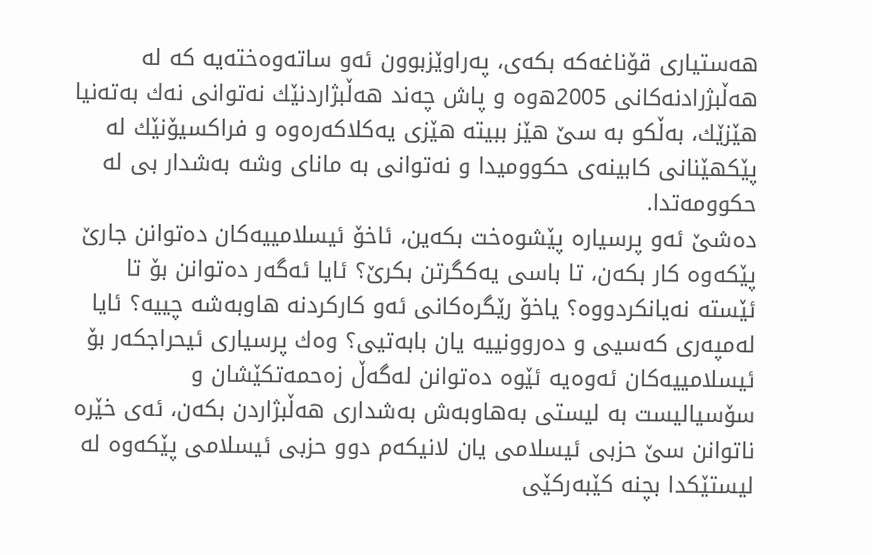هه‌ستیاری قۆناغه‌كه‌ بكه‌ی، په‌راوێزبوون ئه‌و ساته‌وه‌خته‌یه‌ كه‌ له‌ هه‌ڵبژرادنه‌كانی 2005ه‌وه‌ و پاش چه‌ند هه‌ڵبژاردنێك نه‌توانی نه‌ك به‌ته‌نیا هێزێك، به‌ڵكو به‌ سێ هێز ببیته‌ هێزی یه‌كلاكه‌ره‌وه‌ و فراكسیۆنێك له‌ پێكهێنانی كابینه‌ی حكوومیدا و نه‌توانی به‌ مانای وشه‌ به‌شدار بی له‌ حكوومه‌تدا.
ده‌شێ ئه‌و پرسیاره‌ پێشوه‌خت بكه‌ین، ئاخۆ ئیسلامییه‌كان ده‌توانن جارێ پێكه‌وه‌ كار بكه‌ن، تا باسی یه‌كگرتن بكرێ؟ ئایا ئه‌گه‌ر ده‌توانن بۆ تا ئێسته‌ نه‌یانكردووه‌؟ یاخۆ رێگره‌كانی ئه‌و كاركردنه‌ هاوبه‌شه‌ چییه‌؟ ئایا له‌مپه‌ری كه‌سیی و ده‌روونییه‌ یان بابه‌تیی؟ وه‌ك پرسیاری ئیحراجكه‌ر بۆ ئیسلامییه‌كان ئه‌وه‌یه‌ ئێوه‌ ده‌توانن له‌گه‌ڵ زه‌حمه‌تكێشان و سۆسیالیست به‌ لیستی به‌هاوبه‌ش به‌شداری هه‌ڵبژاردن بكه‌ن، ئه‌ی خێره‌ ناتوانن سێ حزبی ئیسلامی یان لانیكه‌م دوو حزبی ئیسلامی پێكه‌وه‌ له‌ لیستێكدا بچنه‌ كێبه‌ركێی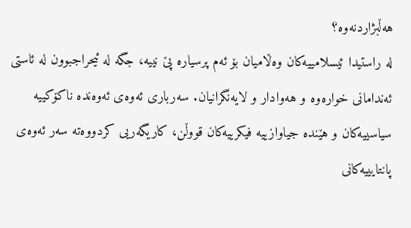هه‌ڵبژاردنه‌وه‌؟
له‌ راستیدا ئیسلامییه‌كان وه‌ڵامیان بۆ ئه‌م پرسیاره‌ پێ نییه‌، جگه‌ له‌ ئیحراجبوون له‌ ئاستی ئه‌ندامانی خواره‌وه‌ و هه‌وادار و لایه‌نگرانیان. سه‌رباری ئه‌وه‌ی ئه‌وه‌نده‌ ناكۆكییه‌ سیاسییه‌كان و هێنده‌ جیاوازییه‌ فیكرییه‌كان قووڵن، كاریگه‌ریی كردووه‌ته‌ سه‌ر ئه‌وه‌ی پانتایییه‌كانی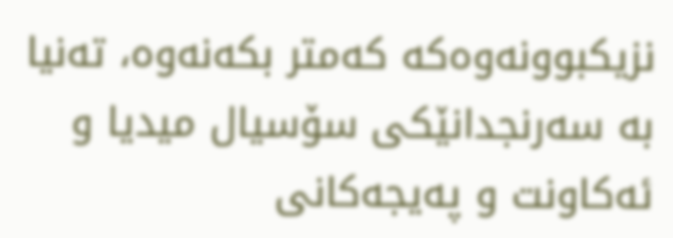نزیكبوونه‌وه‌كه‌ كه‌متر بكه‌نه‌وه‌، ته‌نیا به‌ سه‌رنجدانێكی سۆسیال میدیا و ئه‌كاونت و په‌یجه‌كانی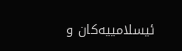ئیسلامییه‌كان و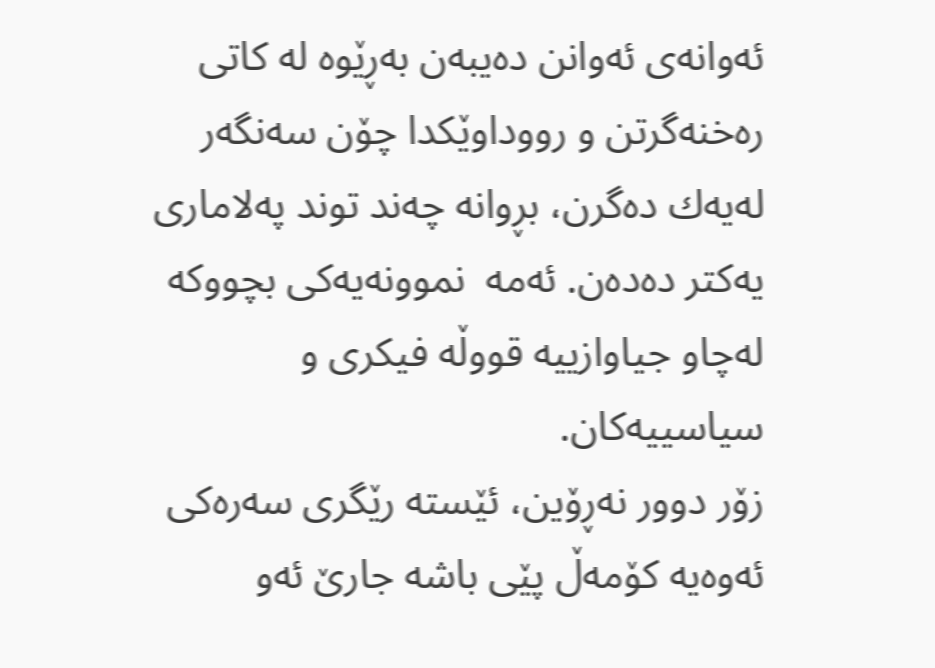ئه‌وانه‌ی ئه‌وانن ده‌یبه‌ن به‌ڕێوه‌ له‌ كاتی ره‌خنه‌گرتن و رووداوێكدا چۆن سه‌نگه‌ر له‌یه‌ك ده‌گرن، بڕوانه‌ چه‌ند توند په‌لاماری یه‌كتر ده‌ده‌ن. ئه‌مه‌  نموونه‌یه‌كی بچووكه‌ له‌چاو جیاوازییه‌ قووڵه‌ فیكری و سیاسییه‌كان.
زۆر دوور نه‌ڕۆین، ئێسته‌ رێگری سه‌ره‌كی ئه‌وه‌یه‌ كۆمه‌ڵ پێی باشه‌ جارێ ئه‌و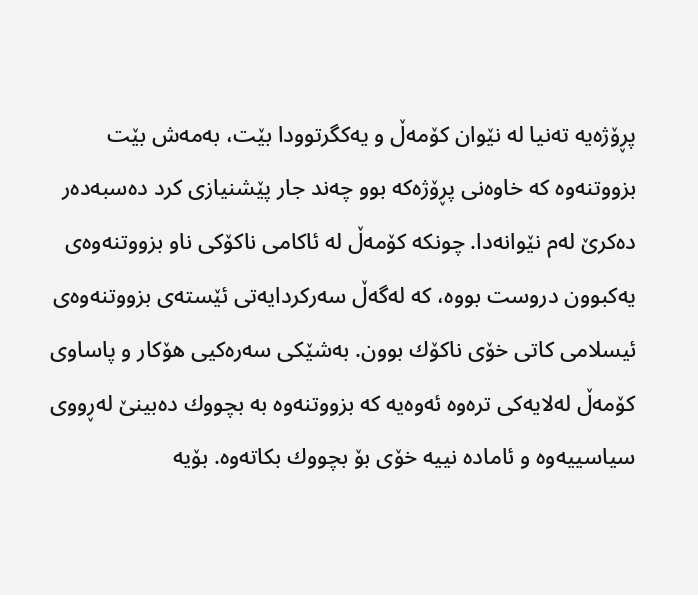پڕۆژه‌یه‌ ته‌نیا له‌ نێوان كۆمه‌ڵ و یه‌كگرتوودا بێت، به‌مه‌ش بێت بزووتنه‌وه‌ كه‌ خاوه‌نی پڕۆژه‌كه‌ بوو چه‌ند جار پێشنیازی كرد ده‌سبه‌ده‌ر ده‌كرێ له‌م نێوانه‌دا. چونكه‌ كۆمه‌ڵ له‌ ئاكامی ناكۆكی ناو بزووتنه‌وه‌ی یه‌كبوون دروست بووه‌، كه‌ له‌گه‌ڵ سه‌ركردایه‌تی ئێسته‌ی بزووتنه‌وه‌ی ئیسلامی كاتی خۆی ناكۆك بوون. به‌شێكی سه‌ره‌كیی هۆكار و پاساوی كۆمه‌ڵ له‌لایه‌كی تره‌وه‌ ئه‌وه‌یه‌ كه‌ بزووتنه‌وه‌ به‌ بچووك ده‌بینێ له‌ڕووی سیاسییه‌وه‌ و ئاماده‌ نییه‌ خۆی بۆ بچووك بكاته‌وه‌. بۆیه‌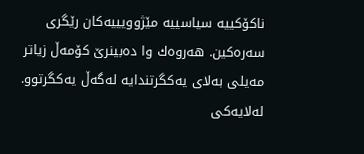ناكۆكییه‌ سیاسییه‌ مێژوویییه‌كان رێگری سه‌ره‌كین. هه‌روه‌ك وا ده‌بینرێ كۆمه‌ڵ زیاتر مه‌یلی به‌لای یه‌كگرتندایه‌ له‌گه‌ڵ یه‌كگرتوو.
له‌لایه‌كی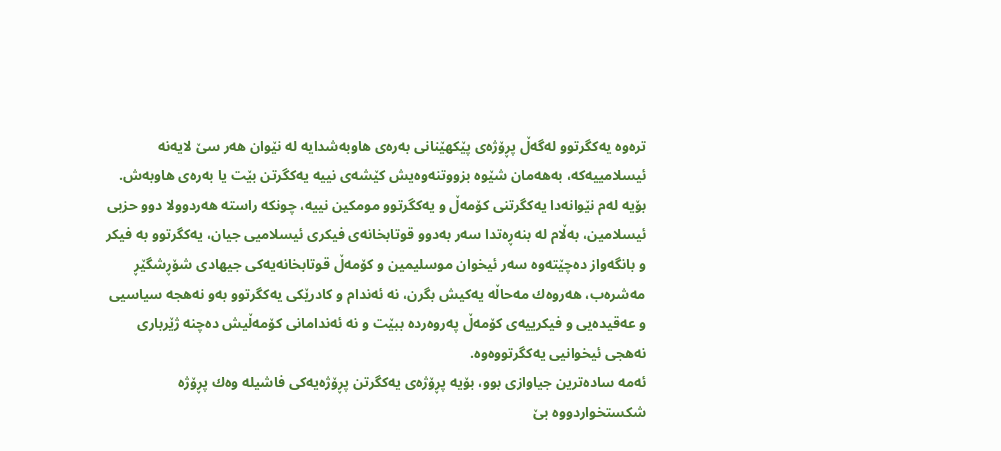تره‌وه‌ یه‌كگرتوو له‌گه‌ڵ پڕۆژه‌ی پێكهێنانی به‌ره‌ی هاوبه‌شدایه‌ له‌ نێوان هه‌ر سێ لایه‌نه‌ ئیسلامییه‌كه‌، به‌هه‌مان شێوه‌ بزووتنه‌وه‌یش كێشه‌ی نییه‌ یه‌كگرتن بێت یا به‌ره‌ی هاوبه‌ش. بۆیه‌ له‌م نێوانه‌دا یه‌كگرتنی كۆمه‌ڵ و یه‌كگرتوو مومكین نییه‌، چونكه‌ راسته‌ هه‌ردوولا دوو حزبی ئیسلامین، به‌ڵام له‌ بنه‌ڕه‌تدا سه‌ر به‌دوو قوتابخانه‌ی فیكری ئیسلامیی جیان، یه‌كگرتوو به‌ فیكر و بانگه‌واز ده‌چێته‌وه‌ سه‌ر ئیخوان موسلیمین و كۆمه‌ڵ قوتابخانه‌یه‌كی جیهادی شۆڕشگێڕ مه‌شره‌ب، هه‌روه‌ك مه‌حاڵه‌ یه‌كیش بگرن، نه‌ ئه‌ندام و كادرێكی یه‌كگرتوو به‌و نه‌هجه‌ سیاسیی و عه‌قیده‌یی و فیكرییه‌ی كۆمه‌ڵ په‌روه‌رده‌ ببێت و نه‌ ئه‌ندامانی كۆمه‌ڵیش ده‌چنه‌ ژێرباری نه‌هجی ئیخوانیی یه‌كگرتووه‌وه‌.
ئه‌مه‌ ساده‌ترین جیاوازی بوو، بۆیه‌ پڕۆژه‌ی یه‌كگرتن پڕۆژه‌یه‌كی فاشیله‌ وه‌ك پڕۆژه‌ شكستخواردووه‌ بێ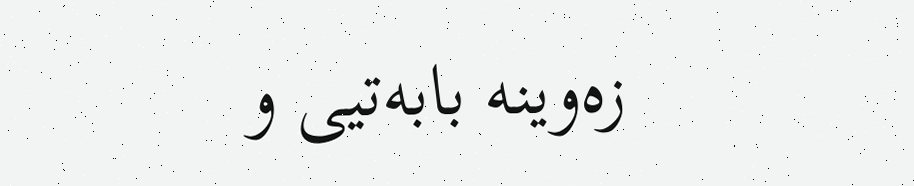زه‌وینه‌ بابه‌تیی و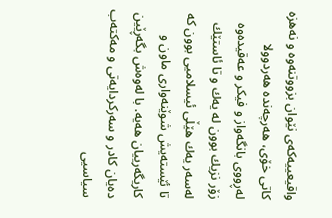واقیعییه‌كه‌ی نێوان بزووتنه‌وه‌ و نه‌هزه‌ كاتی خۆی، هه‌رچه‌نده‌ هه‌ردوولا له‌ڕووی بانگه‌واز و فیكر و عه‌قیده‌وه‌ زۆر نزیك بوون له‌ یه‌ك و تا ئاستێك له‌سه‌ر یه‌ك هێڵی ئیسلامیی بوون كه‌ تا ئێسته‌یش شوێنه‌واری ماون و كاریگه‌رییان هه‌یه‌. با له‌وه‌ش بگه‌ڕێین ده‌یان كادر و سه‌ركردایه‌تی و مه‌كته‌ب سیاسیی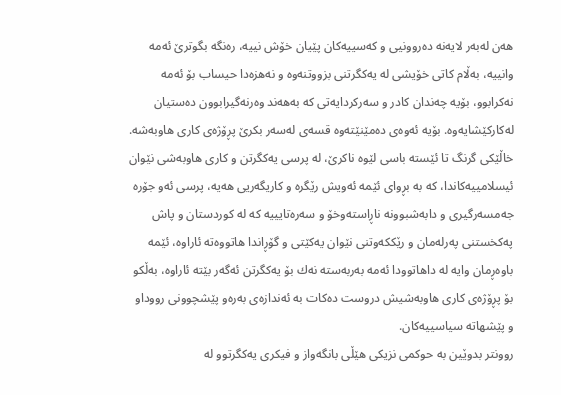هه‌ن له‌به‌ر لایه‌نه‌ ده‌روونیی و كه‌سییه‌كان پێیان خۆش نییه‌، ره‌نگه‌ بگوترێ ئه‌مه‌ وانییه‌، به‌ڵام كاتی خۆیشی له‌ یه‌كگرتنی بزووتنه‌وه‌ و نه‌هزه‌دا حیساب بۆ ئه‌مه‌ نه‌كرابوو، بۆیه‌ چه‌ندان كادر و سه‌ركردایه‌تی كه‌ به‌هه‌ند وه‌رنه‌گیرابوون ده‌ستیان له‌كاركێشایه‌وه‌. بۆیه‌ ئه‌وه‌ی ده‌مێنێته‌وه‌ قسه‌ی له‌سه‌ر بكرێ پڕۆژه‌ی كاری هاوبه‌شه‌.
خاڵێكی گرنگ تا ئێسته‌ باسی لێوه‌ ناكرێ، له‌ پرسی یه‌كگرتن و كاری هاوبه‌شی نێوان ئیسلامییه‌كاندا، كه‌ به‌ بڕوای ئێمه‌ ئه‌ویش رێگره‌ و كاریگه‌ریی هه‌یه‌، پرسی ئه‌و جۆره‌ جه‌مسه‌رگیری و دابه‌شبوونه‌ ناڕاسته‌وخۆ و سه‌ره‌تایییه‌ كه‌ له‌ كوردستان و پاش په‌كخستنی په‌رله‌مان و رێككه‌وتنی نێوان یه‌كێتی و گۆڕاندا هاتووه‌ته‌ ئاراوه‌، ئێمه‌ باوه‌ڕمان وایه‌ له‌ داهاتوودا ئه‌مه‌ به‌ربه‌سته‌ نه‌ك بۆ یه‌كگرتن ئه‌گه‌ر بێته‌ ئاراوه‌، به‌ڵكو بۆ پڕۆژه‌ی كاری هاوبه‌شیش دروست ده‌كات به‌ ئه‌ندازه‌ی به‌ره‌و پێشچوونی رووداو و پێشهاته‌ سیاسییه‌كان.
روونتر بدوێین به‌ حوكمی نزیكی هێڵی بانگه‌واز و فیكری یه‌كگرتوو له‌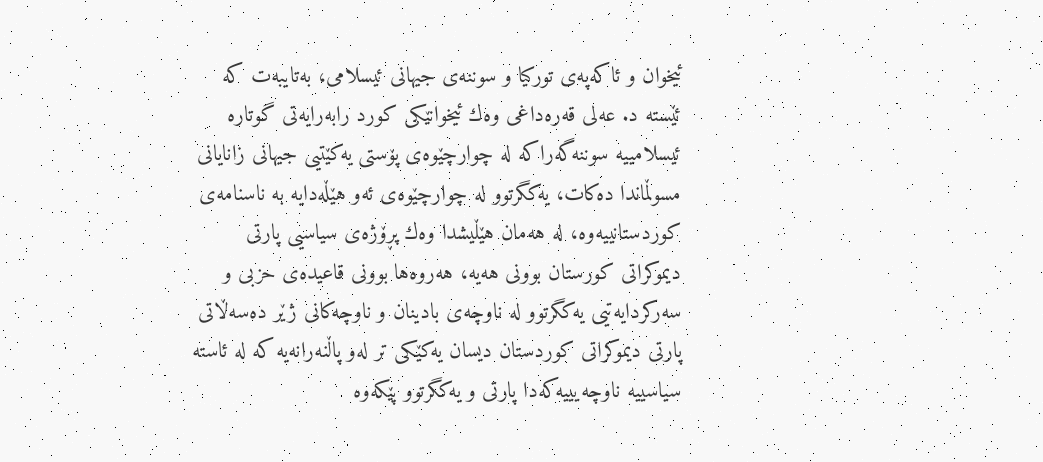ئیخوان و ئاكه‌په‌ی توركیا و سوننه‌ی جیهانی ئیسلامی، به‌تایبه‌ت كه‌ ئێسته‌ د. عه‌لی قه‌ره‌داغی وه‌ك ئیخوانێكی كورد رابه‌رایه‌تی گوتاره‌ ئیسلامییه‌ سوننه‌گه‌راكه‌ له‌ چوارچێوه‌ی پۆستی یه‌كێتیی جیهانی زانایانی مسوڵماندا ده‌كات، یه‌كگرتوو له‌ چوارچێوه‌ی ئه‌و هێڵه‌دایه‌ به‌ ناسنامه‌ی كوردستانییه‌وه‌، له‌ هه‌مان هێڵیشدا وه‌ك پڕۆژه‌ی سیاسیی پارتی دیموكراتی كورستان بوونی هه‌یه‌، هه‌روه‌ها بوونی قاعیده‌ی حزبی و سه‌ركردایه‌تیی یه‌كگرتوو له‌ ناوچه‌ی بادینان و ناوچه‌كانی ژێر ده‌سه‌ڵاتی پارتی دیموكراتی كوردستان دیسان یه‌كێكی تر له‌و پاڵنه‌رانه‌یه‌ كه‌ له‌ ئاسته‌ سیاسییه‌ ناوچه‌یییه‌كه‌دا پارتی و یه‌كگرتوو پێكه‌وه‌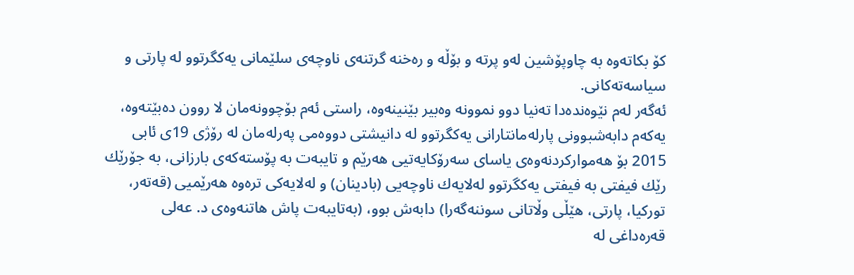كۆ بكاته‌وه‌ به‌ چاوپۆشین له‌و پرته‌ و بۆڵه‌ و ره‌خنه‌ گرتنه‌ی ناوچه‌ی سلێمانی یه‌كگرتوو له‌ پارتی و سیاسه‌ته‌كانی.
ئه‌گه‌ر له‌م نێوه‌نده‌دا ته‌نیا دوو نموونه‌ وه‌بیر بێنینه‌وه‌، راستی ئه‌م بۆچوونه‌مان لا روون ده‌بێته‌وه‌، یه‌كه‌م دابه‌شبوونی پارله‌مانتارانی یه‌كگرتوو له‌ دانیشتی دووه‌می په‌رله‌مان له‌ رۆژی 19ی ئابی 2015 بۆ هه‌مواركردنه‌وه‌ی یاسای سه‌رۆكایه‌تیی هه‌رێم و تایبه‌ت به‌ پۆسته‌كه‌ی بارزانی، به‌ جۆرێك رێك فیفتی به‌ فیفتی یه‌كگرتوو له‌لایه‌ك ناوچه‌یی (بادینان) و له‌لایه‌كی تره‌وه‌ هه‌رێمیی (قه‌ته‌ر، توركیا، پارتی، هێڵی وڵاتانی سوننه‌گه‌را) دابه‌ش بوو، (به‌تایبه‌ت پاش هاتنه‌وه‌ی د. عه‌لی قه‌ره‌داغی له‌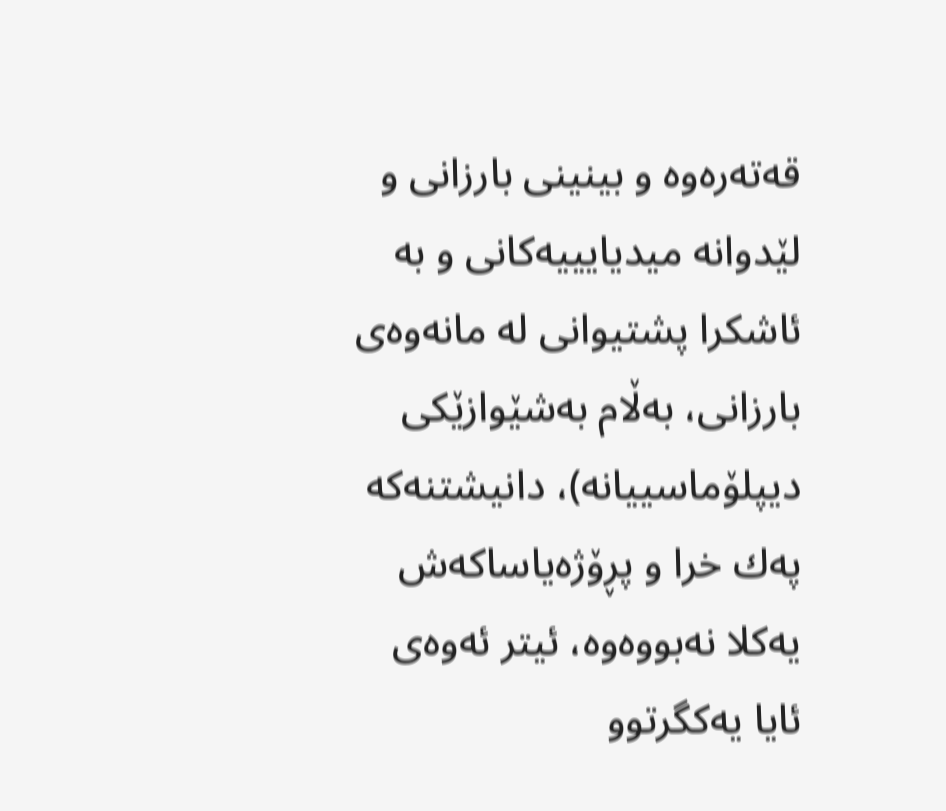قه‌ته‌ره‌وه‌ و بینینى بارزانی و لێدوانه‌ میدیایییه‌كانی و به‌ ئاشكرا پشتیوانی له‌ مانه‌وه‌ی بارزانی، به‌ڵام به‌شێوازێكی دیپلۆماسییانه‌)، دانیشتنه‌كه‌ په‌ك خرا ‌و پڕۆژه‌یاساكه‌ش یه‌كلا نه‌بووه‌وه‌، ئیتر ئه‌وه‌ی ئایا یه‌كگرتوو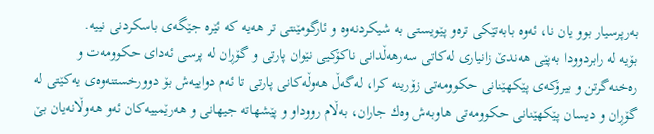به‌رپرسیار بوو یان نا، ئه‌وه‌ بابه‌تێكی تره‌و پێویستی به‌ شیكردنه‌وه‌ و ئارگومێنتی تر هه‌یه‌ كه‌ ئێره‌ جێگه‌ی باسكردنی نییه‌.
بۆیه‌ له‌ رابردوودا به‌پێی هه‌ندێ زانیاری له‌كاتی سه‌رهه‌ڵدانی ناكۆكیی نێوان پارتی و گۆڕان له‌ پرسی ئه‌دای حكوومه‌ت و ره‌خنه‌گرتن و بیرۆكه‌ی پێكهێنانی حكوومه‌تی زۆرینه‌ كرا، له‌گه‌ڵ هه‌وڵه‌كانی پارتی تا ئه‌م دواییه‌ش بۆ دوورخستنه‌وه‌ی یه‌كێتی له‌ گۆڕان و دیسان پێكهێنانی حكوومه‌تی هاوبه‌ش وه‌ك جاران، به‌ڵام رووداو و پێشهاته‌ جیهانی و هه‌رێمییه‌كان ئه‌و هه‌وڵانه‌یان بێ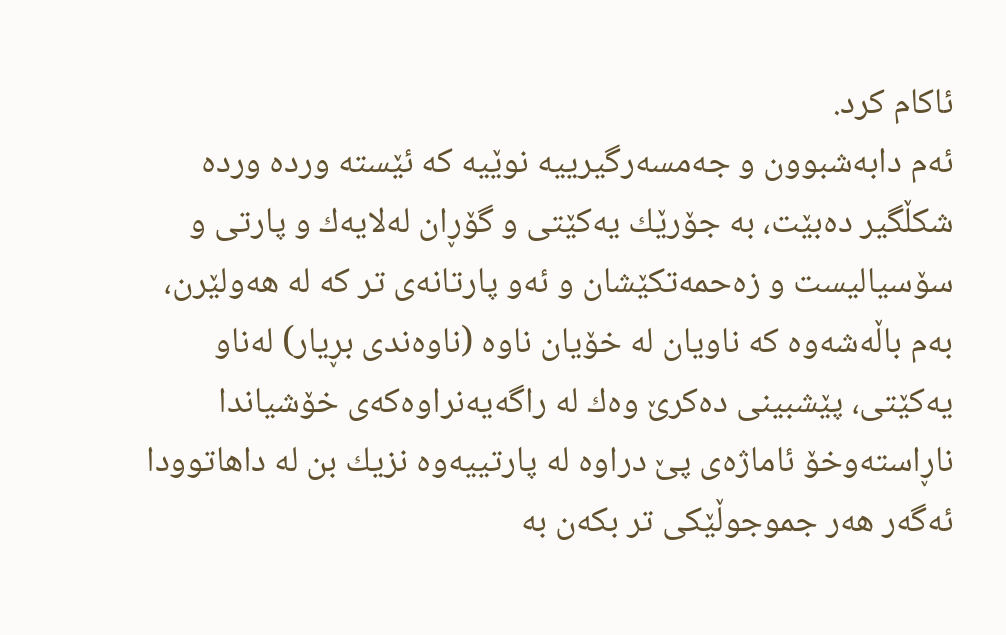ئاكام كرد.
ئه‌م دابه‌شبوون و جه‌مسه‌رگیرییه‌ نوێیه‌ كه‌ ئێسته‌ ورده‌ ورده‌ شكڵگیر ده‌بێت، به‌ جۆرێك یه‌كێتی و گۆڕان له‌لایه‌ك و پارتی و سۆسیالیست و زه‌حمه‌تكێشان و ئه‌و پارتانه‌ی تر كه‌ له‌ هه‌ولێرن، به‌م باڵه‌شه‌وه‌ كه‌ ناویان له‌ خۆیان ناوه‌ (ناوه‌ندی بڕیار) له‌ناو یه‌كێتی، پێشبینی ده‌كرێ وه‌ك له‌ راگه‌یه‌نراوه‌كه‌ی خۆشیاندا ناڕاسته‌وخۆ ئاماژه‌ی پێ دراوه‌ له‌ پارتییه‌وه‌ نزیك بن له‌ داهاتوودا ئه‌گه‌ر هه‌ر جموجوڵێكی تر بكه‌ن به‌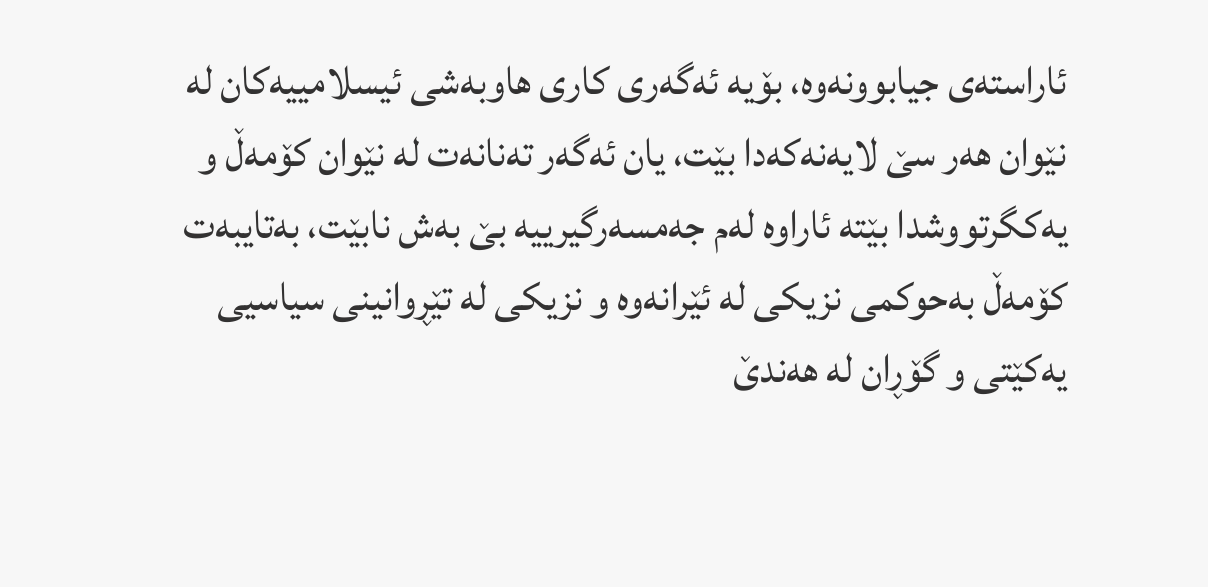ئاراسته‌ی جیابوونه‌وه‌، بۆیه‌ ئه‌گه‌ری كاری هاوبه‌شی ئیسلامییه‌كان له‌ نێوان هه‌ر سێ لایه‌نه‌كه‌دا بێت، یان ئه‌گه‌ر ته‌نانه‌ت له‌ نێوان كۆمه‌ڵ و یه‌كگرتووشدا بێته‌ ئاراوه‌ له‌م جه‌مسه‌رگیرییه‌ بێ به‌ش نابێت، به‌تایبه‌ت كۆمه‌ڵ به‌حوكمی نزیكی له‌ ئێرانه‌وه‌ و نزیكی له‌ تێڕوانینی سیاسیی یه‌كێتی و گۆڕان له‌ هه‌ندێ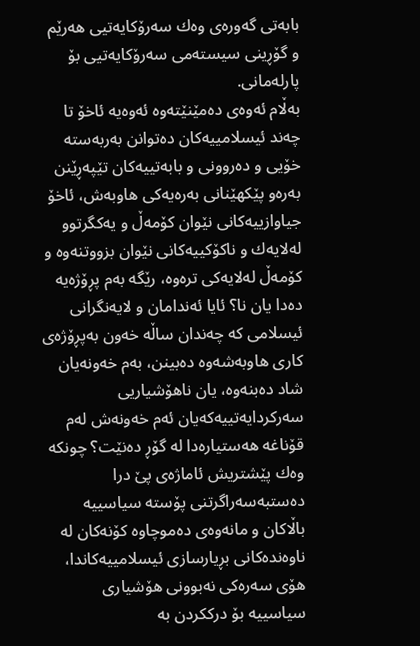بابه‌تی گه‌وره‌ی وه‌ك سه‌رۆكایه‌تیی هه‌رێم و گۆڕینی سیسته‌می سه‌رۆكایه‌تیی بۆ پارله‌مانی.
به‌ڵام ئه‌وه‌ی ده‌مێنێته‌وه‌ ئه‌وه‌یه‌ ئاخۆ تا چه‌ند ئیسلامییه‌كان ده‌توانن به‌ربه‌سته‌ خۆیی و ده‌روونی و بابه‌تییه‌كان تێپه‌ڕێنن به‌ره‌و پێكهێنانی به‌ره‌یه‌كی هاوبه‌ش، ئاخۆ جیاوازییه‌كانی نێوان كۆمه‌ڵ و یه‌كگرتوو له‌لایه‌ك و ناكۆكییه‌كانی نێوان بزووتنه‌وه‌ و كۆمه‌ڵ له‌لایه‌كی تره‌وه‌، رێگه‌ به‌م پڕۆژه‌یه‌ ده‌دا یان نا؟ ئایا ئه‌ندامان و لایه‌نگرانی ئیسلامی كه‌ چه‌ندان ساڵه‌ خه‌ون به‌پڕۆژه‌ی كاری هاوبه‌شه‌وه‌ ده‌بینن، به‌م خه‌ونه‌یان شاد ده‌بنه‌وه‌، یان ناهۆشیاریی سه‌ركردایه‌تییه‌كه‌یان ئه‌م خه‌ونه‌ش له‌م قۆناغه‌ هه‌ستیاره‌دا له‌ گۆڕ ده‌نێت؟ چونكه‌ وه‌ك پێشتریش ئاماژه‌ی پێ درا ده‌ستبه‌سه‌راگرتنی پۆسته‌ سیاسییه‌ باڵاكان و مانه‌وه‌ی ده‌موچاوه‌ كۆنه‌كان له‌ ناوه‌نده‌كانی بڕیارسازی ئیسلامییه‌كاندا، هۆی سه‌ره‌كی نه‌بوونی هۆشیاری سیاسییه‌ بۆ درككردن به‌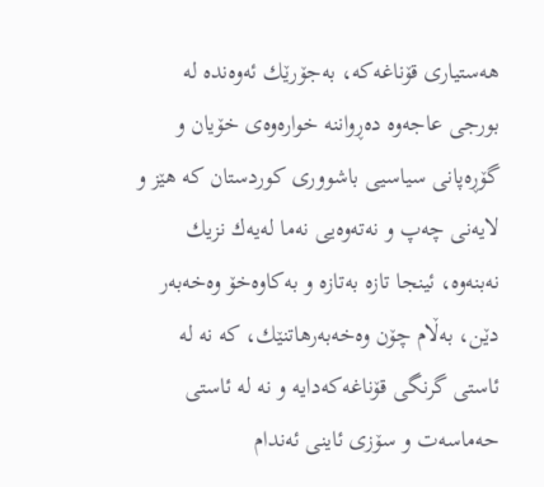هه‌ستیاری قۆناغه‌كه‌، به‌جۆرێك ئه‌وه‌نده‌ له‌ بورجی عاجه‌وه‌ ده‌ڕواننه‌ خواره‌وه‌ی خۆیان و گۆڕه‌پانی سیاسیی باشووری كوردستان كه‌ هێز و لایه‌نی چه‌پ و نه‌ته‌وه‌یی نه‌ما له‌یه‌ك نزیك نه‌بنه‌وه‌، ئینجا تازه‌ به‌تازه‌ و به‌كاوه‌خۆ وه‌خه‌به‌ر دێن، به‌ڵام چۆن وه‌خه‌به‌رهاتنێك، كه‌ نه‌ له‌ ئاستی گرنگی قۆناغه‌كه‌دایه‌ و نه‌ له‌ ئاستی حه‌ماسه‌ت و سۆزی ئاینی ئه‌ندام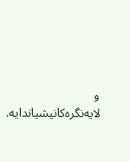و لایه‌نگره‌كانیشیاندایه‌.